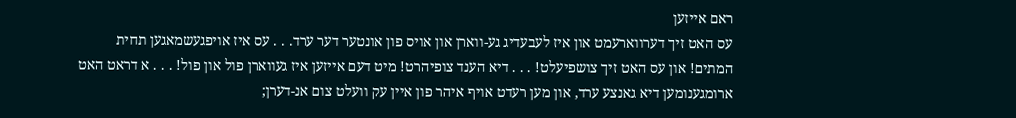ראם אייזען
עס האט זיך דערווארעמט און איז לעבעדיג גע-ווארן און אויס פון אונטער דער ערד. . . עס איז אויפגעשמאגען תחית המתים! און עס האט זיך צושפיעלט! . . . דיא הענד צופיהרט! מיט דעם אייזען איז געווארן פול און פול! . . . א דראט האט ארומגענומען דיא גאנצע ערד, און מען רעדט אויף איהר פון איין עק וועלט צום אנ-דערן;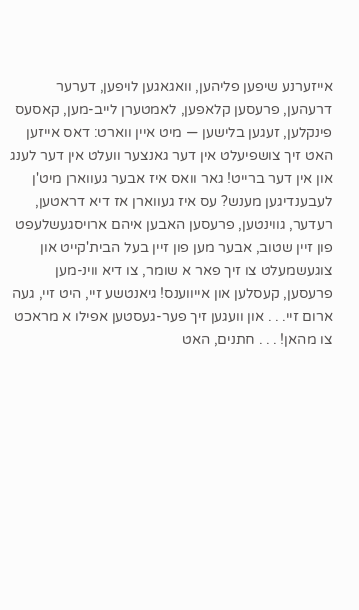אייזערנע שיפען פליהען, וואגאגען לויפען, דערער דרעהען, פרעסען קלאפען, לאמטערן לייב-מען, קאסעס פינקלען, זעגען בלישען — מיט איין ווארט: דאס אייזען האט זיך צושפיעלט אין דער גאנצער וועלט אין דער לענג און אין דער ברייט! גאר וואס איז אבער געווארן מיט'ן לעבענדיגען מענש? עס איז געווארן אז דיא דראטען, רעדער, גווינטען, פרעסען האבען איהם ארויסגעשלעפט פון זיין שטוב, אבער מען פון זיין בעל הבית'קייט און צוגעשמעלט צו זיך פאר א שומר, צו דיא ווינ-מען פרעסען, קעסלען און אייווענס! גיאנטשע זיי, היט זיי, געה ארום זיי. . . און וועגען זיך פער-געסטען אפילו א מראכט צו מהאן! . . . חתנים, האט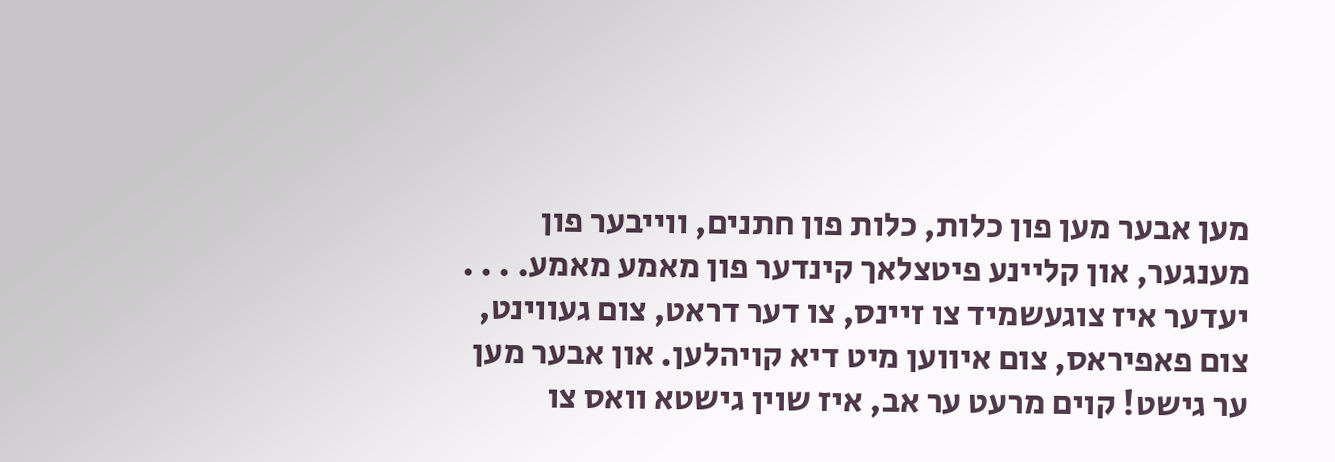מען אבער מען פון כלות, כלות פון חתנים, ווייבער פון מענגער, און קליינע פיטצלאך קינדער פון מאמע מאמע. . . . יעדער איז צוגעשמיד צו זיינס, צו דער דראט, צום געווינט, צום פאפיראס, צום איווען מיט דיא קויהלען. און אבער מען ער גישט! קוים מרעט ער אב, איז שוין גישטא וואס צו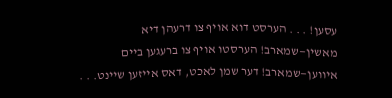עסען! . . . הערסט דוא אויף צו דרעהן דיא מאשין—שמארב! הערסטו אויף צו ברעגען ביים איווען—שמארב! דער שמן לאכט, דאס אייזען שיינט. . .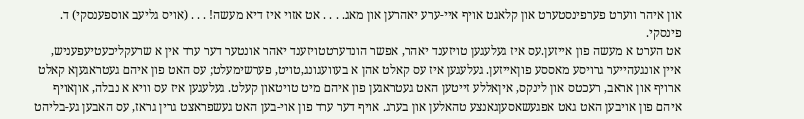און איהר ווערט פערפינסטערט און קלאגט אויף איי-ערע יאהרען און מאג. . . . אט אזוי איז דיא מעשה! . . . (אויס גליעב אוספענסקי) ד. פינסקי.
אט הערט א מעשה פון אייזען.עס איז געלעגען טויזענד יאהר, אפשר הונדערטטויזענד יאהר אונטער דער ערד אין א שרעקליכעטיעפעניש, איין אונגעהייער גרויסע מאססע פוןאייזען. געלעגען איז עס קאלט אהן א בעוועגונג,טויט, פערשימעלט; עס האט פון איהם געטראגעןא קאלט ארויף און אראב, רעכטס און לינקס, איןאללע זייטען האט געטראגען פון איהם מיט טויטאון קעלט. געלעגען איז עס וויא א נבלה, אוןאויף איהם פון אויבען האט גאט אפגעשאסעןגאנצע טהאלען און בערג. אויף דער ערד פון אוי-בען האט געשפראצט גרין גראז, עס האבען גע-בליהט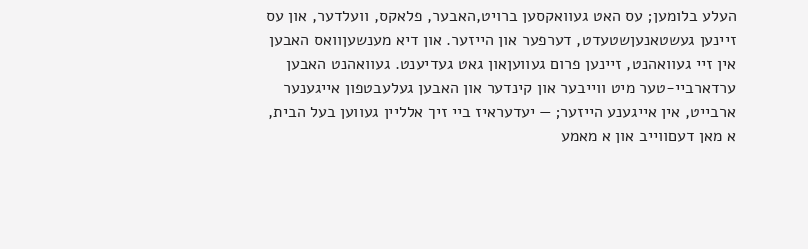העלע בלומען; עס האט געוואקסען ברויט,האבער, פלאקס, וועלדער, און עס זיינען געשטאנעןשטעדט, דערפער און הייזער. און דיא מענשעןוואס האבען אין זיי געוואהנט, זיינען פרום געוועןאון גאט געדיענט. געוואהנט האבען ערדארביי-טער מיט ווייבער און קינדער און האבען געלעבטפון אייגענער ארבייט, אין אייגענע הייזער; — יעדעראיז ביי זיך אלליין געווען בעל הבית, א מאן דעםווייב און א מאמע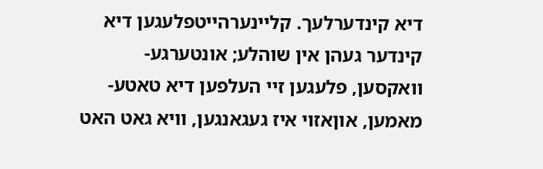דיא קינדערלעך. קליינערהייטפלעגען דיא קינדער געהן אין שוהלע; אונטערגע-וואקסען, פלעגען זיי העלפען דיא טאטע-מאמען, אוןאזוי איז געגאנגען, וויא גאט האט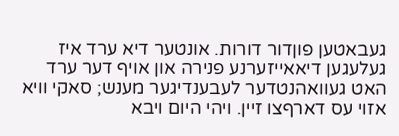געבאטען פוןדור דורות. אונטער דיא ערד איז געלעגען דיאאייזערנע פנירה און אויף דער ערד האט געוואהנטדער לעבענדיגער מענש; סאקי וויא אזוי עס דארףצו זיין. ויהי היום ויבא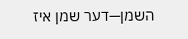השמן—דער שמן איז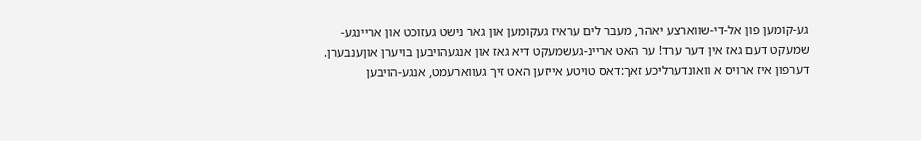גע-קומען פון אל-די-שווארצע יאהר, מעבר לים עראיז געקומען און גאר נישט געזוכט און אריינגע-שמעקט דעם גאז אין דער ערד! ער האט אריינ-געשמעקט דיא גאז און אנגעהויבען בויערן אוןענבערן. דערפון איז ארויס א וואונדערליכע זאך:דאס טויטע אייזען האט זיך געווארעמט, אנגע-הויבען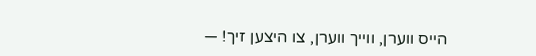הייס ווערן, ווייך ווערן, צו היצען זיך! —